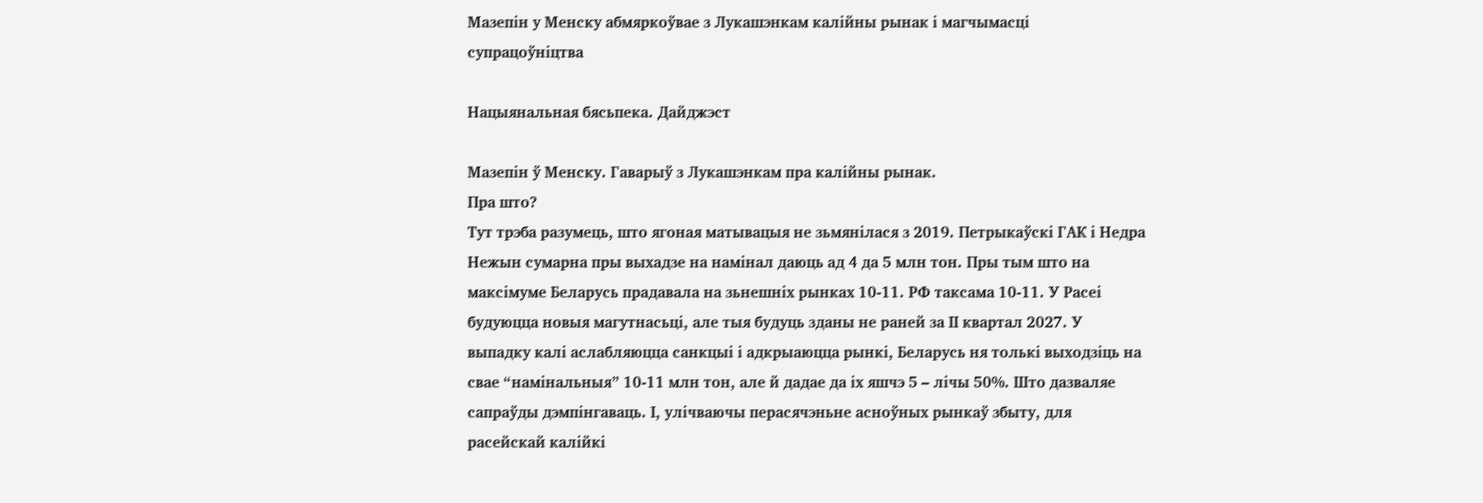Мазепін у Менску абмяркоўвае з Лукашэнкам калійны рынак і магчымасці супрацоўніцтва

Нацыянальная бясьпека. Дайджэст

Мазепін ў Менску. Гаварыў з Лукашэнкам пра калійны рынак.
Пра што?
Тут трэба разумець, што ягоная матывацыя не зьмянілася з 2019. Петрыкаўскі ГАК і Недра Нежын сумарна пры выхадзе на намінал даюць ад 4 да 5 млн тон. Пры тым што на максімуме Беларусь прадавала на зьнешніх рынках 10-11. РФ таксама 10-11. У Расеі будуюцца новыя магутнасьці, але тыя будуць зданы не раней за ІІ квартал 2027. У выпадку калі аслабляюцца санкцыі і адкрыаюцца рынкі, Беларусь ня толькі выходзіць на свае “намінальныя” 10-11 млн тон, але й дадае да іх яшчэ 5 – лічы 50%. Што дазваляе сапраўды дэмпінгаваць. І, улічваючы перасячэньне асноўных рынкаў збыту, для расейскай калійкі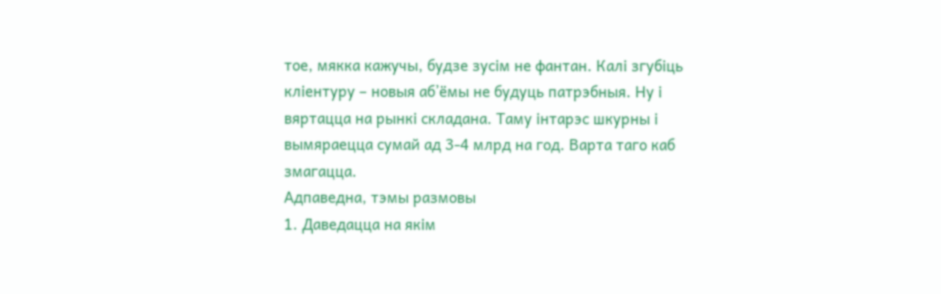тое, мякка кажучы, будзе зусім не фантан. Калі згубіць кліентуру – новыя аб’ёмы не будуць патрэбныя. Ну і вяртацца на рынкі складана. Таму інтарэс шкурны і вымяраецца сумай ад 3-4 млрд на год. Варта таго каб змагацца.
Адпаведна, тэмы размовы
1. Даведацца на якім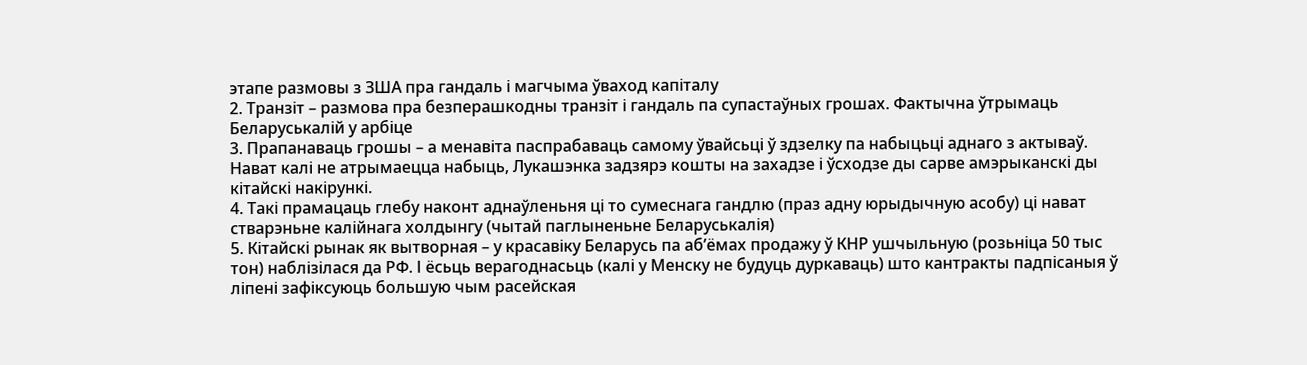этапе размовы з ЗША пра гандаль і магчыма ўваход капіталу
2. Транзіт – размова пра безперашкодны транзіт і гандаль па супастаўных грошах. Фактычна ўтрымаць Беларуськалій у арбіце
3. Прапанаваць грошы – а менавіта паспрабаваць самому ўвайсьці ў здзелку па набыцьці аднаго з актываў. Нават калі не атрымаецца набыць, Лукашэнка задзярэ кошты на захадзе і ўсходзе ды сарве амэрыканскі ды кітайскі накірункі.
4. Такі прамацаць глебу наконт аднаўленьня ці то сумеснага гандлю (праз адну юрыдычную асобу) ці нават стварэньне калійнага холдынгу (чытай паглыненьне Беларуськалія)
5. Кітайскі рынак як вытворная – у красавіку Беларусь па аб’ёмах продажу ў КНР ушчыльную (розьніца 50 тыс тон) наблізілася да РФ. І ёсьць верагоднасьць (калі у Менску не будуць дуркаваць) што кантракты падпісаныя ў ліпені зафіксуюць большую чым расейская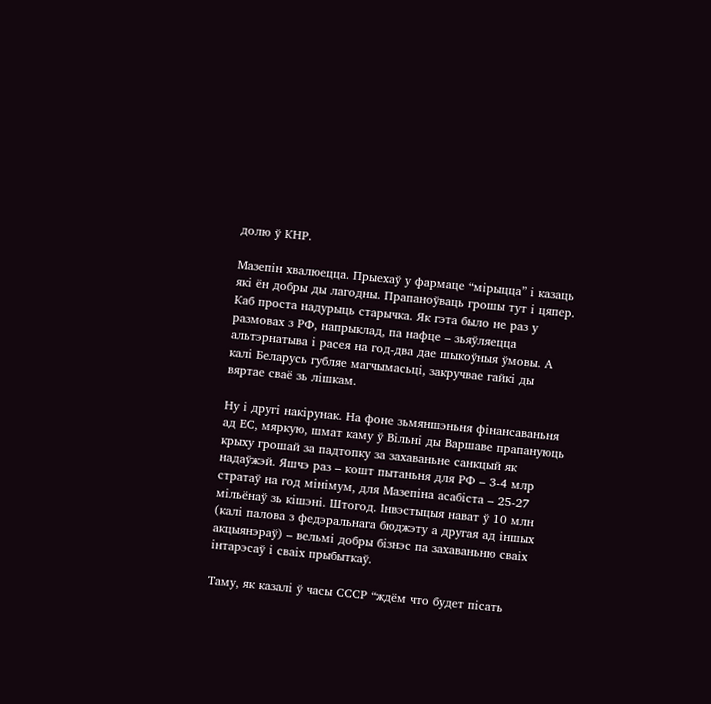долю ў КНР.

Мазепін хвалюецца. Прыехаў у фармаце “мірыцца” і казаць які ён добры ды лагодны. Прапаноўваць грошы тут і цяпер. Каб проста надурыць старычка. Як гэта было не раз у размовах з РФ, напрыклад, па нафце – зьяўляецца альтэрнатыва і расея на год-два дае шыкоўныя ўмовы. А калі Беларусь губляе магчымасьці, закручвае гайкі ды вяртае сваё зь лішкам.

Ну і другі накірунак. На фоне зьмяншэньня фінансаваньня ад ЕС, мяркую, шмат каму ў Вільні ды Варшаве прапануюць крыху грошай за падтопку за захаваньне санкцый як надаўжэй. Яшчэ раз – кошт пытаньня для РФ – 3-4 млр стратаў на год мінімум, для Мазепіна асабіста – 25-27 мільёнаў зь кішэні. Штогод. Інвэстыцыя нават ў 10 млн (калі палова з федэральнага бюджэту а другая ад іншых акцыянэраў) – вельмі добры бізнэс па захаваньню сваіх інтарэсаў і сваіх прыбыткаў.

Таму, як казалі ў часы СССР “ждём что будет пісать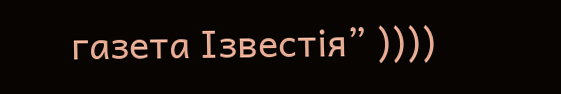газета Ізвестія” ))))